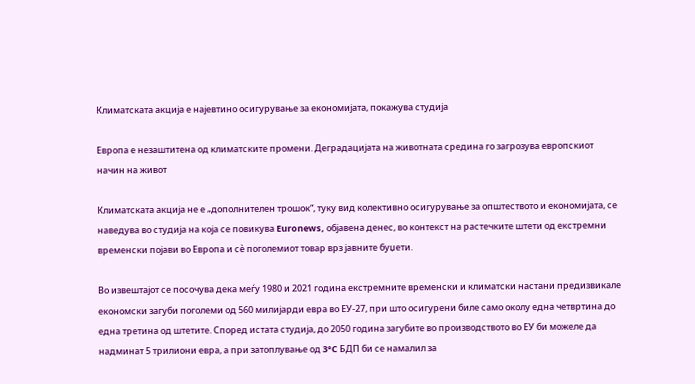Климатската акција е најевтино осигурување за економијата, покажува студија

Европа е незаштитена од климатските промени. Деградацијата на животната средина го загрозува европскиот начин на живот

Климатската акција не е „дополнителен трошок“, туку вид колективно осигурување за општеството и економијата, се наведува во студија на која се повикува Euronews, објавена денес, во контекст на растечките штети од екстремни временски појави во Европа и сè поголемиот товар врз јавните буџети.

Во извештајот се посочува дека меѓу 1980 и 2021 година екстремните временски и климатски настани предизвикале економски загуби поголеми од 560 милијарди евра во ЕУ-27, при што осигурени биле само околу една четвртина до една третина од штетите. Според истата студија, до 2050 година загубите во производството во ЕУ би можеле да надминат 5 трилиони евра, а при затоплување од 3°C БДП би се намалил за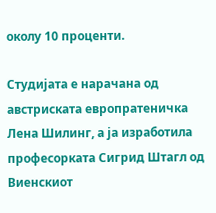околу 10 проценти.

Студијата е нарачана од австриската европратеничка Лена Шилинг, а ја изработила професорката Сигрид Штагл од Виенскиот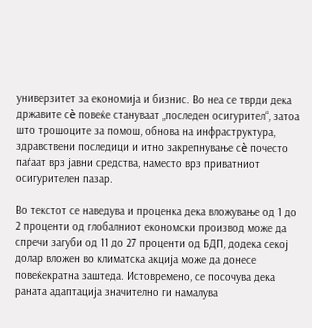универзитет за економија и бизнис. Во неа се тврди дека државите сè повеќе стануваат „последен осигурител“, затоа што трошоците за помош, обнова на инфраструктура, здравствени последици и итно закрепнување сè почесто паѓаат врз јавни средства, наместо врз приватниот осигурителен пазар.

Во текстот се наведува и проценка дека вложување од 1 до 2 проценти од глобалниот економски производ може да спречи загуби од 11 до 27 проценти од БДП, додека секој долар вложен во климатска акција може да донесе повеќекратна заштеда. Истовремено, се посочува дека раната адаптација значително ги намалува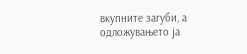вкупните загуби, а одложувањето ја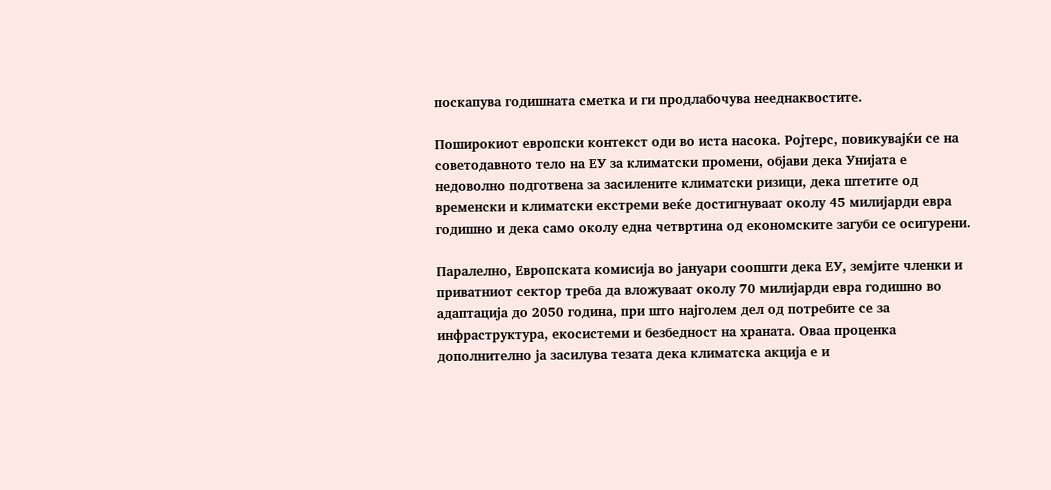поскапува годишната сметка и ги продлабочува нееднаквостите.

Поширокиот европски контекст оди во иста насока. Ројтерс, повикувајќи се на советодавното тело на ЕУ за климатски промени, објави дека Унијата е недоволно подготвена за засилените климатски ризици, дека штетите од временски и климатски екстреми веќе достигнуваат околу 45 милијарди евра годишно и дека само околу една четвртина од економските загуби се осигурени.

Паралелно, Европската комисија во јануари соопшти дека ЕУ, земјите членки и приватниот сектор треба да вложуваат околу 70 милијарди евра годишно во адаптација до 2050 година, при што најголем дел од потребите се за инфраструктура, екосистеми и безбедност на храната. Оваа проценка дополнително ја засилува тезата дека климатска акција е и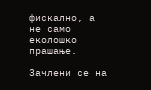фискално, а не само еколошко прашање.

Зачлени се на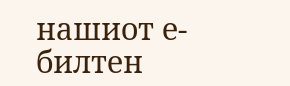нашиот е-билтен